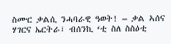ስሙር ቃልሲ ንሓባራዊ ዓወት! – ቃል ኣሰና
ሃገርና ኤርትራ፣ ብሰንኪ ‘ቲ ስለ ስስዕቲ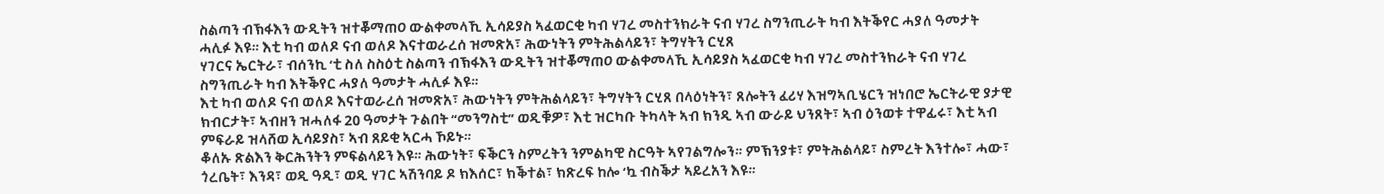ስልጣን ብኽፋእን ውዲትን ዝተቖማጠዐ ውልቀመላኺ ኢሳይያስ ኣፈወርቂ ካብ ሃገረ መስተንክራት ናብ ሃገረ ስግንጢራት ካብ እትቕየር ሓያለ ዓመታት ሓሊፉ እዩ። እቲ ካብ ወለዶ ናብ ወለዶ እናተወራረሰ ዝመጽአ፣ ሕውነትን ምትሕልላይን፣ ትግሃትን ርሂጸ
ሃገርና ኤርትራ፣ ብሰንኪ ‘ቲ ስለ ስስዕቲ ስልጣን ብኽፋእን ውዲትን ዝተቖማጠዐ ውልቀመላኺ ኢሳይያስ ኣፈወርቂ ካብ ሃገረ መስተንክራት ናብ ሃገረ ስግንጢራት ካብ እትቕየር ሓያለ ዓመታት ሓሊፉ እዩ።
እቲ ካብ ወለዶ ናብ ወለዶ እናተወራረሰ ዝመጽአ፣ ሕውነትን ምትሕልላይን፣ ትግሃትን ርሂጸ በላዕነትን፣ ጸሎትን ፈሪሃ እዝግኣቢሄርን ዝነበሮ ኤርትራዊ ያታዊ ክብርታት፣ ኣብዘን ዝሓለፋ 20 ዓመታት ጉልበት “መንግስቲ” ወዲቑዎ፣ እቲ ዝርካቡ ትካላት ኣብ ክንዲ ኣብ ውራይ ህንጸት፣ ኣብ ዕንወቱ ተዋፊሩ፣ እቲ ኣብ ምፍራይ ዝላሸወ ኢሳይያስ፣ ኣብ ጸይቂ ኣርሓ ኾይኑ።
ቆለኡ ጽልእን ቅርሕንትን ምፍልላይን እዩ። ሕውነት፣ ፍቕርን ስምረትን ንምልካዊ ስርዓት ኣየገልግሎን። ምኽንያቱ፣ ምትሕልላይ፣ ስምረት እንተሎ፣ ሓው፣ ጎረቤት፣ እንዳ፣ ወዲ ዓዲ፣ ወዲ ሃገር ኣሽንባይ ዶ ክእሰር፣ ክቕተል፣ ክጽረፍ ከሎ ‘ኳ ብስቕታ ኣይረአን እዩ።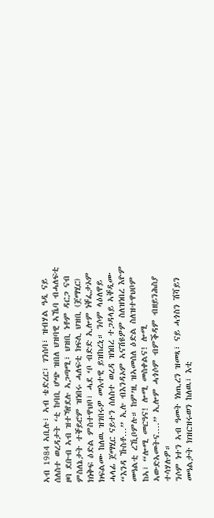ኣብ 1984 ኣቢሉ፣ ኣብ ቴድረር፣ ገንሰባ፣ ዝብሃል ዓዲ ናይ ሰለስተ ወረዳታት ‘ቲ ከባቢ ሆጭ ዝበለ ህዝባዊ ኣኼባ ብሓለፍቲ ዞባ ደቡብ ኣብ ዝተኻየደሉ ኣጋጣሚ፣ ህዝቢ ነቶም ዳርጋ ናብ ምስለኔታት ተቐይሮም ዝነበሩ ሓለፍቲ ክፍሊ ህዝቢ (ጀማሂር) ክነቅፍ ዕድል ምስተዋህቦ፣ ሓደ ‘ቦ ብድድ ኢሎም ነቐፌታኦም ክፍልሙ ከለዉ ዝገበሩዎ መእተዊ ይዝከረኒ። ንሶም ላዕለዋይ ሓላፊ ጀማሂር ናይተን ሰለስተ ወረዳ ዝነበረ ተጋዳላይ ኣቐዲሙ “እንዳ ኹስቶ…” ኢሉ ብእንዳኦም ኣናሽዩዎም ስለዝነበረ እዮም መዓልቲ ረኺቦምሉ። ከም’ዚ ዝኣመሰለ ዕድል ስለዝተዋህቦም ከኣ፣ “ሎሚ መርዓና! ሎሚ መስቀልና! ሎሚ ኣውድኣመትና….” ኢሎም ሓጎሶም ብምቕዳም ብዘይንሕስያ ተሳሃሉዎ።
ንሶም ነተን ኣብ ዓመት ነነጢረን ዝመጻ፣ ናይ ሓጎስን ሽሻይን መዓልታት ክዝርዝሩወን ከለዉ፣ እቲ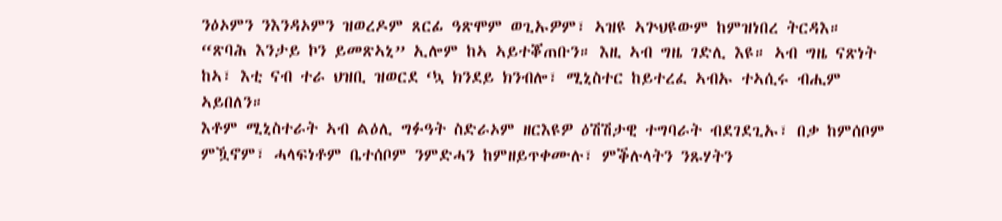ንዕኦምን ንእንዳኦምን ዝወረዶም ጸርፊ ዓጽሞም ወጊኡዎም፣ ኣዝዩ ኣጕህዩውም ከምዝነበረ ትርዳእ። “ጽባሕ እንታይ ኮን ይመጽኣኒ” ኢሎም ከኣ ኣይተቖጠቡን። እዚ ኣብ ግዜ ገድሊ እዩ። ኣብ ግዜ ናጽነት ከኣ፣ እቲ ናብ ተራ ህዝቢ ዝወርደ ‘ኳ ክንደይ ክንብሎ፣ ሚኒስተር ከይተረፈ ኣብኡ ተኣሲሩ ብሒም ኣይበለን።
እቶም ሚኒስተራት ኣብ ልዕሊ ግፉዓት ስድራኦም ዘርእዩዎ ዕሽሽታዊ ተግባራት ብደገደጊኡ፣ በቃ ከምሰቦም ምዃኖም፣ ሓላፍነቶም ቤተሰቦም ንምድሓን ከምዘይጥቀሙሉ፣ ምቕሉላትን ንጹሃትን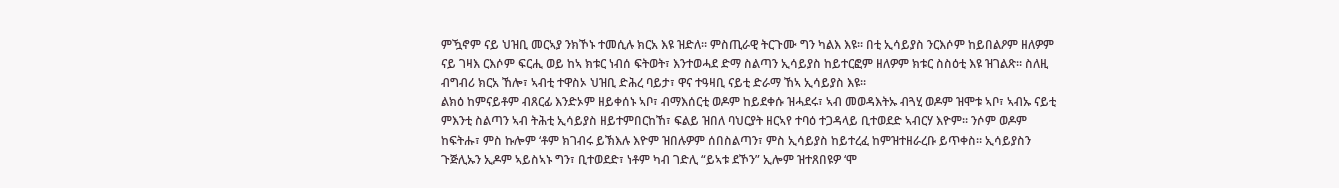ምዃኖም ናይ ህዝቢ መርኣያ ንክኾኑ ተመሲሉ ክርአ እዩ ዝድለ። ምስጢራዊ ትርጉሙ ግን ካልእ እዩ። በቲ ኢሳይያስ ንርእሶም ከይበልዖም ዘለዎም ናይ ገዛእ ርእሶም ፍርሒ ወይ ከኣ ክቱር ነብሰ ፍትወት፣ እንተወሓደ ድማ ስልጣን ኢሳይያስ ከይተርፎም ዘለዎም ክቱር ስስዕቲ እዩ ዝገልጽ። ስለዚ ብግብሪ ክርአ ኸሎ፣ ኣብቲ ተዋስኦ ህዝቢ ድሕረ ባይታ፣ ዋና ተዓዛቢ ናይቲ ድራማ ኸኣ ኢሳይያስ እዩ።
ልክዕ ከምናይቶም ብጸርፊ እንድኦም ዘይቀሰኑ ኣቦ፣ ብማእሰርቲ ወዶም ከይደቀሱ ዝሓደሩ፣ ኣብ መወዳእትኡ ብጓሂ ወዶም ዝሞቱ ኣቦ፣ ኣብኡ ናይቲ ምእንቲ ስልጣን ኣብ ትሕቲ ኢሳይያስ ዘይተምበርከኸ፣ ፍልይ ዝበለ ባህርያት ዘርኣየ ተባዕ ተጋዳላይ ቢተወደድ ኣብርሃ እዮም። ንሶም ወዶም ከፍትሑ፣ ምስ ኩሎም ‘ቶም ክገብሩ ይኽእሉ እዮም ዝበሉዎም ሰበስልጣን፣ ምስ ኢሳይያስ ከይተረፈ ከምዝተዘራረቡ ይጥቀስ። ኢሳይያስን ጉጅሊኡን ኢዶም ኣይስኣኑ ግን፣ ቢተወደድ፣ ነቶም ካብ ገድሊ “ይኣቱ ደኾን” ኢሎም ዝተጸበዩዎ ‘ሞ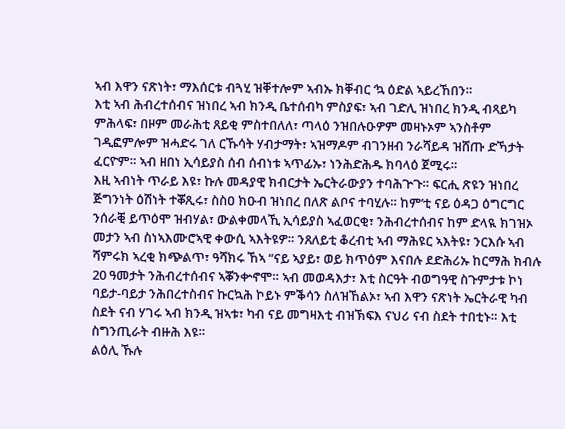ኣብ እዋን ናጽነት፣ ማእሰርቱ ብጓሂ ዝቐተሎም ኣብኡ ክቐብር ‘ኳ ዕድል ኣይረኸበን።
እቲ ኣብ ሕብረተሰብና ዝነበረ ኣብ ክንዲ ቤተሰብካ ምስያፍ፣ ኣብ ገድሊ ዝነበረ ክንዲ ብጻይካ ምሕላፍ፣ በዞም መራሕቲ ጸይቂ ምስተበለለ፣ ጣላዕ ንዝበሉዑዎም መዛኑኦም ኣንስቶም ገዲፎምሎም ዝሓድሩ ገለ ርኹሳት ሃብታማት፣ ኣዝማዶም ብገንዘብ ንራሻይዳ ዝሸጡ ድኻታት ፈርዮም። ኣብ ዘበነ ኢሳይያስ ሰብ ሰብነቱ ኣጥፊኡ፣ ነንሕድሕዱ ክባላዕ ጀሚሩ።
እዚ ኣብነት ጥራይ እዩ፣ ኩሉ መዳያዊ ክብርታት ኤርትራውያን ተባሕጕጉ። ፍርሒ ጽዩን ዝነበረ ጅግንነት ዕሽነት ተቖጺሩ፣ ስስዐ ክዑብ ዝነበረ በለጽ ልቦና ተባሂሉ። ከም’ቲ ናይ ዕዳጋ ዕግርግር ንሰራቒ ይጥዕሞ ዝብሃል፣ ውልቀመላኺ ኢሳይያስ ኣፈወርቂ፣ ንሕብረተሰብና ከም ድላዪ ክገዝኦ መታን ኣብ ስነኣእሙሮኣዊ ቀውሲ ኣእትዩዎ። ንጸለይቲ ቆረብቲ ኣብ ማሕዩር ኣእትዩ፣ ንርእሱ ኣብ ሻምሩክ ኣረቂ ክጭልጥ፣ ዓሻክሩ ኸኣ “ናይ ኣያይ፣ ወይ ክጥዕም እናበሉ ደድሕሪኡ ከርማሕ ክብሉ 20 ዓመታት ንሕብረተሰብና ኣቖንቍኖሞ። ኣብ መወዳእታ፣ እቲ ስርዓት ብወግዓዊ ስጉምታቱ ኮነ ባይታ-ባይታ ንሕበረተስብና ኩርኳሕ ኮይኑ ምቕሳን ስለዝኸልኦ፣ ኣብ እዋን ናጽነት ኤርትራዊ ካብ ስደት ናብ ሃገሩ ኣብ ክንዲ ዝኣቱ፣ ካብ ናይ መግዛእቲ ብዝኽፍእ ናህሪ ናብ ስደት ተበቲኑ። እቲ ስግንጢራት ብዙሕ እዩ።
ልዕሊ ኹሉ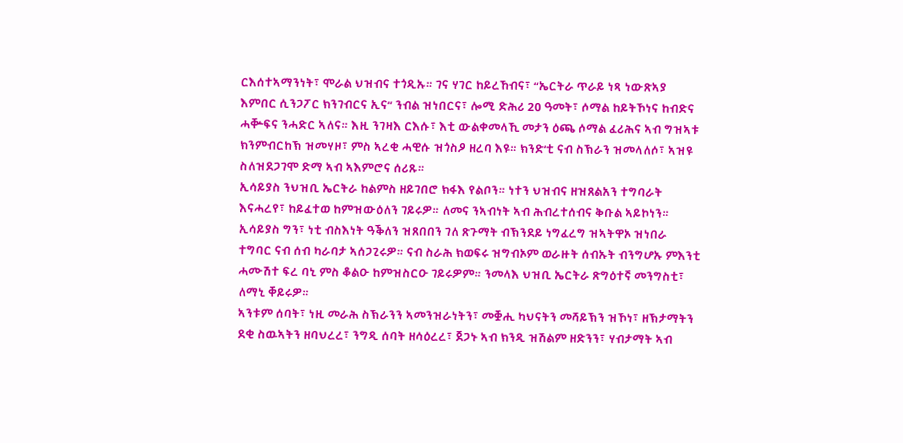ርእሰተኣማንነት፣ ሞራል ህዝብና ተጎዲኡ። ገና ሃገር ከይረኸብና፣ “ኤርትራ ጥራይ ነጻ ነውጽኣያ እምበር ሲንጋፖር ክንገብርና ኢና” ንብል ዝነበርና፣ ሎሚ ድሕሪ 20 ዓመት፣ ሶማል ከይትኾነና ከብድና ሓቝፍና ንሓድር ኣለና። እዚ ንገዛእ ርእሱ፣ እቲ ውልቀመላኺ መታን ዕጫ ሶማል ፈሪሕና ኣብ ግዝኣቱ ክንምብርከኽ ዝመሃዞ፣ ምስ ኣረቂ ሓዊሱ ዝጎስዖ ዘረባ እዩ። ክንድ’ቲ ናብ ስኽራን ዝመላለሶ፣ ኣዝዩ ስለዝደጋገሞ ድማ ኣብ ኣእምሮና ሰሪጹ።
ኢሳይያስ ንህዝቢ ኤርትራ ከልምስ ዘይገበሮ ክፋእ የልቦን። ነተን ህዝብና ዘዝጸልአን ተግባራት እናሓረየ፣ ከይፈተወ ከምዝውዕለን ገይሩዎ። ለመና ንኣብነት ኣብ ሕብረተሰብና ቅቡል ኣይኮነን። ኢሳይያስ ግን፣ ነቲ ብስእነት ዓቕለን ዝጸበበን ገለ ጽጉማት ብኽንደይ ነግፈረግ ዝኣትዋኦ ዝነበራ ተግባር ናብ ሰብ ካራባታ ኣሰጋጊሩዎ። ናብ ስራሕ ክወፍሩ ዝግብኦም ወራዙት ሰብኡት ብንግሆኡ ምእንቲ ሓሙሽተ ፍረ ባኒ ምስ ቆልዑ ከምዝስርዑ ገይሩዎም። ንመላእ ህዝቢ ኤርትራ ጽግዕተኛ መንግስቲ፣ ለማኒ ቐይሩዎ።
ኣንቱም ሰባት፣ ነዚ መራሕ ስኽራንን ኣመንዝራነትን፣ መቛሒ ካህናትን መሻይኽን ዝኾነ፣ ዘኽታማትን ደቂ ስዉኣትን ዘባህረረ፣ ንግዲ ሰባት ዘሳዕረረ፣ ጀጋኑ ኣብ ክንዲ ዝሽልም ዘድንን፣ ሃብታማት ኣብ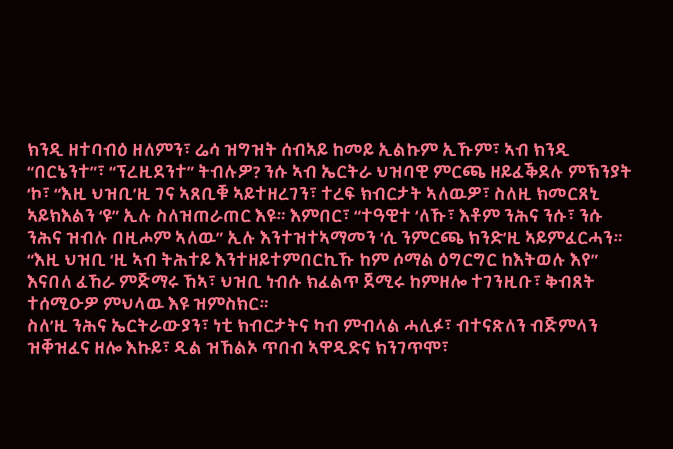ክንዲ ዘተባብዕ ዘለምን፣ ሬሳ ዝግዝት ሰብኣይ ከመይ ኢልኩም ኢኹም፣ ኣብ ክንዲ “በርኔንተ”፣ “ፕረዚደንተ” ትብሉዎ? ንሱ ኣብ ኤርትራ ህዝባዊ ምርጫ ዘይፈቕደሉ ምኽንያት ‘ኮ፣ “እዚ ህዝቢ’ዚ ገና ኣጸቢቑ ኣይተዘረገን፣ ተረፍ ክብርታት ኣለዉዎ፣ ስለዚ ክመርጸኒ ኣይክእልን ‘ዩ” ኢሉ ስለዝጠራጠር እዩ። እምበር፣ “ተዓዊተ ‘ለኹ፣ እቶም ንሕና ንሱ፣ ንሱ ንሕና ዝብሉ በዚሖም ኣለዉ” ኢሉ እንተዝተኣማመን ‘ሲ ንምርጫ ክንድ’ዚ ኣይምፈርሓን። “እዚ ህዝቢ ‘ዚ ኣብ ትሕተይ እንተዘይተምበርኪኹ ከም ሶማል ዕግርግር ከእትወሉ እየ” እናበለ ፈኸራ ምጅማሩ ኸኣ፣ ህዝቢ ነብሱ ክፈልጥ ጀሚሩ ከምዘሎ ተገንዚቡ፣ ቅብጸት ተሰሚዑዎ ምህላዉ እዩ ዝምስክር።
ስለ’ዚ ንሕና ኤርትራውያን፣ ነቲ ክብርታትና ካብ ምብላል ሓሊፉ፣ ብተናጽለን ብጅምላን ዝቐዝፈና ዘሎ እኩይ፣ ዲል ዝኸልኦ ጥበብ ኣዋዲድና ክንገጥሞ፣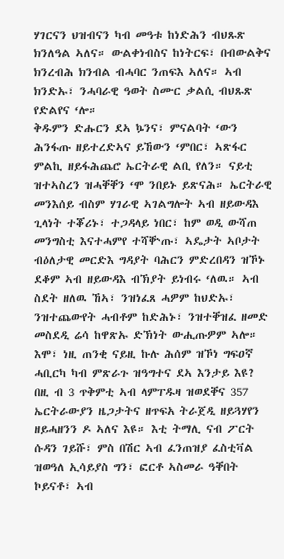ሃገርናን ህዝብናን ካብ መዓቱ ከነድሕን ብህጹጽ ክንለዓል ኣለና። ውልቀነብስና ከነትርፍ፣ በብውልቅና ክንረብሕ ክንብል ብሓባር ንጠፍእ ኣለና። ኣብ ክንድኡ፣ ንሓባራዊ ዓወት ስሙር ቃልሲ ብህጹጽ የድልየና ‘ሎ።
ቅዱምን ድሑርን ደኣ ኴንና፣ ምናልባት ‘ውን ሕንፋጡ ዘይተረድኣና ይኸውን ‘ምበር፣ ኣጽፋር ምልኪ ዘይፋሕጨሮ ኤርትራዊ ልቢ የለን። ናይቲ ዝተኣስረን ዝሓቐቐን ‘ሞ ንበይኑ ይጽናሕ። ኤርትራዊ መንእሰይ ብስም ሃገራዊ ኣገልግሎት ኣብ ዘይውዳእ ጊላነት ተቖሪኑ፣ ተጋዳላይ ነበር፣ ከም ወዲ ውሻጠ መንግስቲ እናተሓምየ ተሻቝጡ፣ ኣዴታት ኣቦታት ብዕለታዊ መርድእ ግዳያት ባሕርን ምድረበዳን ዝኾኑ ደቆም ኣብ ዘይውዳእ ብኽያት ይነብሩ ‘ለዉ። ኣብ ስደት ዘለዉ ኸኣ፣ ንዝነፈጸ ሓዎም ከህድኡ፣ ንዝተጨውየት ሓብቶም ከድሕኑ፣ ንዝተቐዝፈ ዘመድ መስደዲ ሬሳ ከዋጽኡ ድኽነት ውሒጡዎም ኣሎ። እሞ፣ ነዚ ጠንቂ ናይዚ ኩሉ ሕሰም ዝኾነ ግፍዐኛ ሓቢርካ ካብ ምጽራጉ ዝዓግተና ደኣ እንታይ እዩ?
በዚ ብ 3 ጥቅምቲ ኣብ ላምፐዱዛ ዝወደቐና 357 ኤርትራውያን ዜጋታትና ዘጥፍአ ትራጀዲ ዘይጓሃየን ዘይሓዘንን ዶ ኣለና እዩ። እቲ ትማሊ ናብ ፖርት ሱዳን ገይሹ፣ ምስ በሽር ኣብ ፈንጠዝያ ፈስቲቫል ዝወዓለ ኢሳይያስ ግን፣ ፎርቶ ኣስመራ ዓቐበት ኮይናቶ፣ ኣብ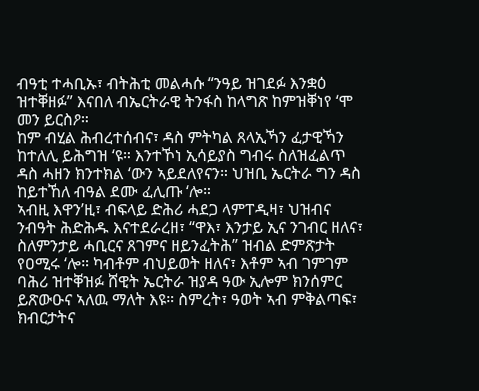ብዓቲ ተሓቢኡ፣ ብትሕቲ መልሓሱ “ንዓይ ዝገደፉ እንቋዕ ዝተቐዘፉ” እናበለ ብኤርትራዊ ትንፋስ ከላግጽ ከምዝቐነየ ‘ሞ መን ይርስዖ።
ከም ብሂል ሕብረተሰብና፣ ዳስ ምትካል ጸላኢኻን ፈታዊኻን ከተለሊ ይሕግዝ ‘ዩ። እንተኾነ ኢሳይያስ ግብሩ ስለዝፈልጥ ዳስ ሓዘን ክንተክል ‘ውን ኣይደለየናን። ህዝቢ ኤርትራ ግን ዳስ ከይተኸለ ብዓል ደሙ ፈሊጡ ‘ሎ።
ኣብዚ እዋን’ዚ፣ ብፍላይ ድሕሪ ሓደጋ ላምፐዲዛ፣ ህዝብና ንብዓት ሕድሕዱ እናተደራረዘ፣ “ዋእ፣ እንታይ ኢና ንገብር ዘለና፣ ስለምንታይ ሓቢርና ጸገምና ዘይንፈትሕ” ዝብል ድምጽታት የዐሚሩ ‘ሎ። ካብቶም ብህይወት ዘለና፣ እቶም ኣብ ገምገም ባሕሪ ዝተቐዝፉ ሸዊት ኤርትራ ዝያዳ ዓው ኢሎም ክንሰምር ይጽውዑና ኣለዉ ማለት እዩ። ስምረት፣ ዓወት ኣብ ምቅልጣፍ፣ ክብርታትና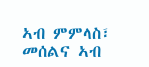ኣብ ምምላስ፣ መሰልና ኣብ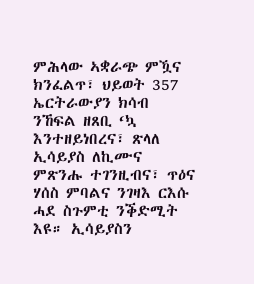ምሕላው ኣቋራጭ ምዃና ክንፈልጥ፣ ህይወት 357 ኤርትራውያን ክሳብ ንኸፍል ዘጸቢ ‘ኳ እንተዘይነበረና፣ ጽላለ ኢሳይያስ ለኪሙና ምጽንሑ ተገንዚብና፣ ጥዕና ሃሰስ ምባልና ንገዛእ ርእሱ ሓደ ስጉምቲ ንቕድሚት እዩ። ኢሳይያስን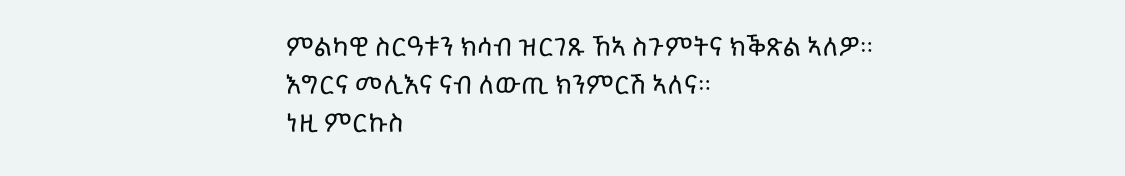ምልካዊ ስርዓቱን ክሳብ ዝርገጹ ኸኣ ስጉምትና ክቕጽል ኣለዎ። እግርና መሊእና ናብ ለውጢ ክንምርሽ ኣለና።
ነዚ ምርኩስ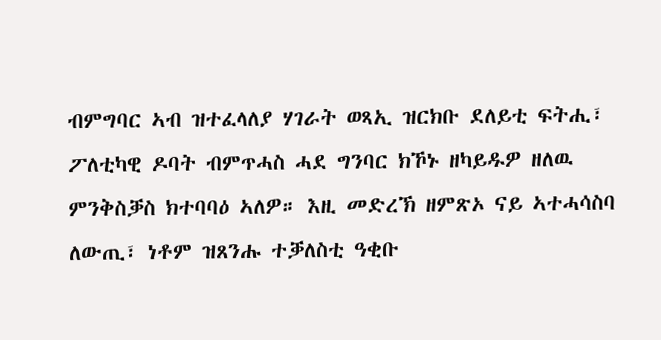ብምግባር ኣብ ዝተፈላለያ ሃገራት ወጻኢ ዝርክቡ ደለይቲ ፍትሒ፣ ፖለቲካዊ ዶባት ብምጥሓስ ሓደ ግንባር ክኾኑ ዘካይዱዎ ዘለዉ ምንቅስቓስ ክተባባዕ ኣለዎ። እዚ መድረኽ ዘምጽኦ ናይ ኣተሓሳስባ ለውጢ፣ ነቶም ዝጸንሑ ተቓለስቲ ዓቂቡ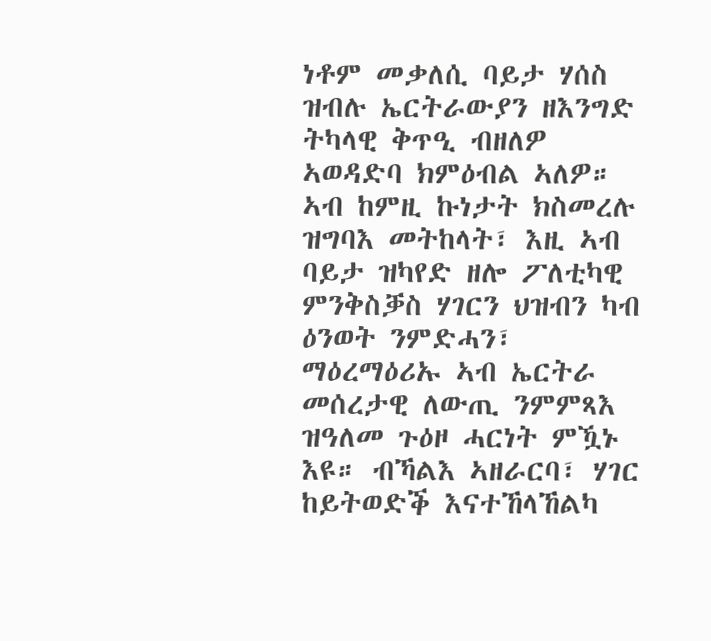ነቶም መቃለሲ ባይታ ሃሰስ ዝብሉ ኤርትራውያን ዘእንግድ ትካላዊ ቅጥዒ ብዘለዎ ኣወዳድባ ክምዕብል ኣለዎ።
ኣብ ከምዚ ኩነታት ክስመረሉ ዝግባእ መትከላት፣ እዚ ኣብ ባይታ ዝካየድ ዘሎ ፖለቲካዊ ምንቅስቓስ ሃገርን ህዝብን ካብ ዕንወት ንምድሓን፣ ማዕረማዕሪኡ ኣብ ኤርትራ መሰረታዊ ለውጢ ንምምጻእ ዝዓለመ ጉዕዞ ሓርነት ምዃኑ እዩ። ብኻልእ ኣዘራርባ፣ ሃገር ከይትወድቕ እናተኸላኸልካ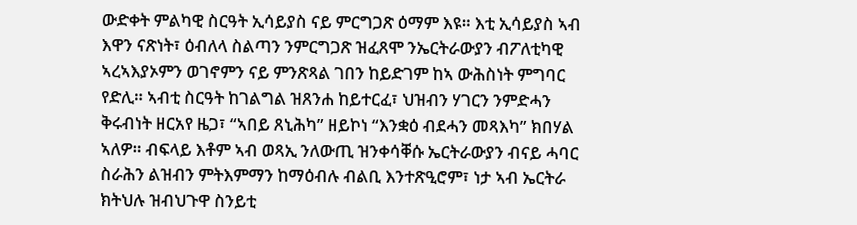ውድቀት ምልካዊ ስርዓት ኢሳይያስ ናይ ምርግጋጽ ዕማም እዩ። እቲ ኢሳይያስ ኣብ እዋን ናጽነት፣ ዕብለላ ስልጣን ንምርግጋጽ ዝፈጸሞ ንኤርትራውያን ብፖለቲካዊ ኣረኣእያኦምን ወገኖምን ናይ ምንጽጻል ገበን ከይድገም ከኣ ውሕስነት ምግባር የድሊ። ኣብቲ ስርዓት ከገልግል ዝጸንሐ ከይተርፈ፣ ህዝብን ሃገርን ንምድሓን ቅሩብነት ዘርአየ ዜጋ፣ “ኣበይ ጸኒሕካ” ዘይኮነ “እንቋዕ ብደሓን መጻእካ” ክበሃል ኣለዎ። ብፍላይ እቶም ኣብ ወጻኢ ንለውጢ ዝንቀሳቐሱ ኤርትራውያን ብናይ ሓባር ስራሕን ልዝብን ምትእምማን ከማዕብሉ ብልቢ እንተጽዒሮም፣ ነታ ኣብ ኤርትራ ክትህሉ ዝብህጉዋ ስንይቲ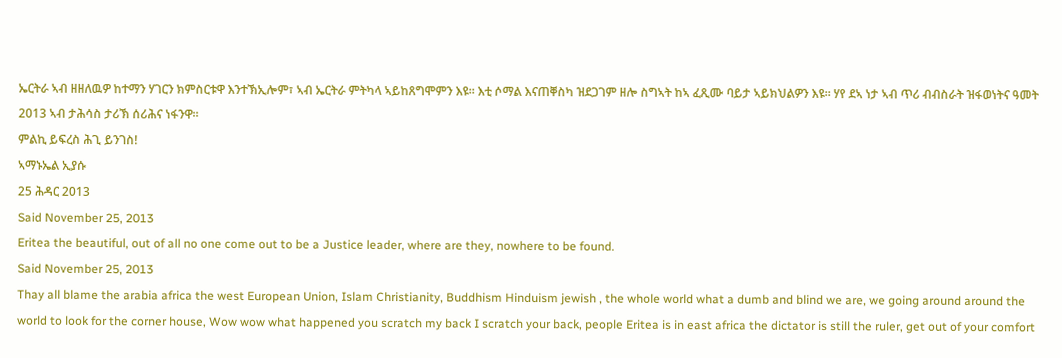ኤርትራ ኣብ ዘዘለዉዎ ከተማን ሃገርን ክምስርቱዋ እንተኽኢሎም፣ ኣብ ኤርትራ ምትካላ ኣይከጸግሞምን እዩ። እቲ ሶማል እናጠቐስካ ዝደጋገም ዘሎ ስግኣት ከኣ ፈጺሙ ባይታ ኣይክህልዎን እዩ። ሃየ ደኣ ነታ ኣብ ጥሪ ብብስራት ዝፋወነትና ዓመት 2013 ኣብ ታሕሳስ ታሪኽ ሰሪሕና ነፋንዋ።
ምልኪ ይፍረስ ሕጊ ይንገስ!
ኣማኑኤል ኢያሱ
25 ሕዳር 2013
Said November 25, 2013
Eritea the beautiful, out of all no one come out to be a Justice leader, where are they, nowhere to be found.
Said November 25, 2013
Thay all blame the arabia africa the west European Union, Islam Christianity, Buddhism Hinduism jewish , the whole world what a dumb and blind we are, we going around around the world to look for the corner house, Wow wow what happened you scratch my back I scratch your back, people Eritea is in east africa the dictator is still the ruler, get out of your comfort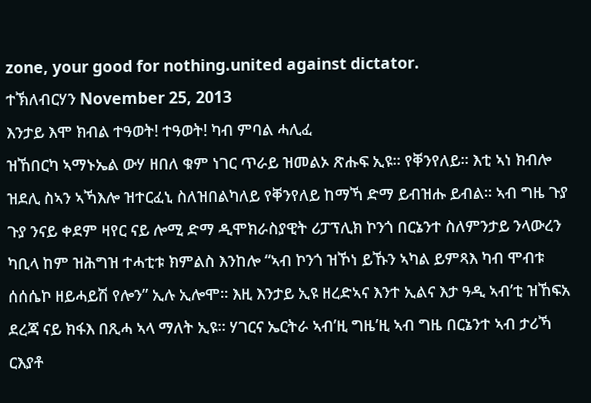zone, your good for nothing.united against dictator.
ተኽለብርሃን November 25, 2013
እንታይ እሞ ክብል ተዓወት! ተዓወት! ካብ ምባል ሓሊፈ
ዝኸበርካ ኣማኑኤል ውሃ ዘበለ ቁም ነገር ጥራይ ዝመልኦ ጽሑፍ ኢዩ። የቐንየለይ። እቲ ኣነ ክብሎ ዝደሊ ስኣን ኣኻእሎ ዝተርፈኒ ስለዝበልካለይ የቐንየለይ ከማኻ ድማ ይብዝሑ ይብል። ኣብ ግዜ ጉያ ጉያ ንናይ ቀደም ዛየር ናይ ሎሚ ድማ ዲሞክራስያዊት ሪፓፕሊክ ኮንጎ በርኔንተ ስለምንታይ ንላውረን ካቢላ ከም ዝሕግዝ ተሓቲቱ ክምልስ እንከሎ “ኣብ ኮንጎ ዝኾነ ይኹን ኣካል ይምጻእ ካብ ሞብቱ ሰሰሴኮ ዘይሓይሽ የሎን” ኢሉ ኢሎሞ። እዚ እንታይ ኢዩ ዘረድኣና እንተ ኢልና እታ ዓዲ ኣብ’ቲ ዝኸፍአ ደረጃ ናይ ክፋእ በጺሓ ኣላ ማለት ኢዩ። ሃገርና ኤርትራ ኣብ’ዚ ግዜ’ዚ ኣብ ግዜ በርኔንተ ኣብ ታሪኻ ርእያቶ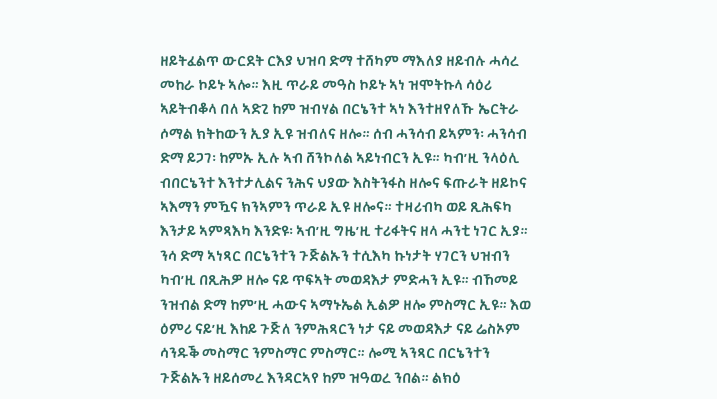ዘይትፈልጥ ውርደት ርእያ ህዝባ ድማ ተሸካም ማእለያ ዘይብሉ ሓሳረ መከራ ኮይኑ ኣሎ። እዚ ጥራይ መዓስ ኮይኑ ኣነ ዝሞትኩላ ሳዕሪ ኣይትብቆላ በለ ኣድጊ ከም ዝብሃል በርኔንተ ኣነ እንተዘየለኹ ኤርትራ ሶማል ክትከውን ኢያ ኢዩ ዝብለና ዘሎ። ሰብ ሓንሳብ ይኣምን፡ ሓንሳብ ድማ ይጋገ፡ ከምኡ ኢሉ ኣብ ሸንኮለል ኣይነብርን ኢዩ። ካብ’ዚ ንላዕሊ ብበርኔንተ እንተታሊልና ንሕና ህያው እስትንፋስ ዘሎና ፍጡራት ዘይኮና ኣእማን ምዃና ክንኣምን ጥራይ ኢዩ ዘሎና። ተዛሪብካ ወይ ጺሕፍካ እንታይ ኣምጻእካ እንድዩ፡ ኣብ’ዚ ግዜ’ዚ ተሪፋትና ዘላ ሓንቲ ነገር ኢያ። ንሳ ድማ ኣነጻር በርኔንተን ጉጅልኡን ተሲእካ ኩነታት ሃገርን ህዝብን ካብ’ዚ በጺሕዎ ዘሎ ናይ ጥፍኣት መወዳእታ ምድሓን ኢዩ። ብኸመይ ንዝብል ድማ ከም’ዚ ሓውና ኣማኑኤል ኢልዎ ዘሎ ምስማር ኢዩ። እወ ዕምሪ ናይ’ዚ እከይ ጉጅለ ንምሕጻርን ነታ ናይ መወዳእታ ናይ ሬስኦም ሳንዱቕ መስማር ንምስማር ምስማር። ሎሚ ኣንጻር በርኔንተን ጉጅልኡን ዘይሰመረ እንዳርኣየ ከም ዝዓወረ ንበል። ልክዕ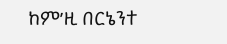ከም’ዚ በርኔንተ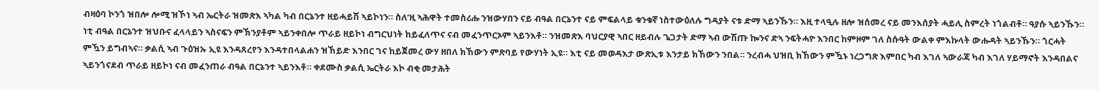ብዛዕባ ኮንጎ ዝበሎ ሎሚ ዝኾነ ኣብ ኤርትራ ዝመጽእ ኣካል ካብ በርኔንተ ዘይሓይሽ ኣይኮነን። ስለ’ዚ ኣሕዋት ተመስሪሑ ንዝውሃበን ናይ ብዓል በርኔንተ ናይ ምፍልላይ ቁንቁኛ ነስተውዕለሉ ግዳያት ናቱ ድማ ኣይንኹን። እዚ ተላዒሉ ዘሎ ዝሰመረ ናይ መንእሰያት ሓይሊ ስምረት ነጎልብቶ። ዓያሱ ኣይንኹን። ነቲ ብዓል በርኔንተ ዝህቡና ፈላላይን ኣስናፍን ምኽንያቶም ኣይንቀበሎ ጥራይ ዘይኮነ ብግርህነት ከይፈለጥና ናብ መፈንጥርኦም ኣይንእቶ። ንዝመጽእ ባህርያዊ ኣበር ዘይብሉ ጌጋታት ድማ ኣብ ውሽጡ ኰንና ድኣ ንፍትሓዮ እንበር ከምዞም ገለ ስሱዓት ውልቀ ምእኩላት ውሑዳት ኣይንኹን። ጎርሓት ምዃን ይግብኣና። ቃልሲ ኣብ ጉዕዝኡ ኢዩ እንዳጸረየን እንዳተበላልሐን ዝኸይድ እንበር ገና ከይጀመረ ውሃ ዘበለ ክኸውን ምጽባይ የውሃነት ኢዩ። እቲ ናይ መወዳእታ ውጽኢቱ እንታይ ክኸውን ንበል። ንረብሓ ህዝቢ ክኸውን ምዃኑ ነረጋግጽ እምበር ካብ እገለ ኣውራጃ ካብ እገለ ሃይማኖት እንዳበልና ኣይንጎናደብ ጥራይ ዘይኮነ ናብ መፈንጠራ ብዓል በርኔንተ ኣይንእቶ። ቀደሙስ ቃልሲ ኤርትራ እኮ ብቂ መታሕት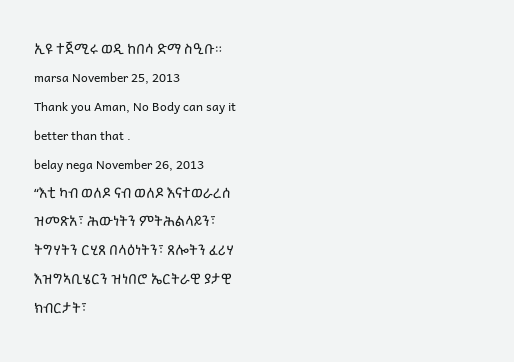ኢዩ ተጀሚሩ ወዲ ከበሳ ድማ ስዒቡ።
marsa November 25, 2013
Thank you Aman, No Body can say it better than that .
belay nega November 26, 2013
“እቲ ካብ ወለዶ ናብ ወለዶ እናተወራረሰ ዝመጽአ፣ ሕውነትን ምትሕልላይን፣ ትግሃትን ርሂጸ በላዕነትን፣ ጸሎትን ፈሪሃ እዝግኣቢሄርን ዝነበሮ ኤርትራዊ ያታዊ ክብርታት፣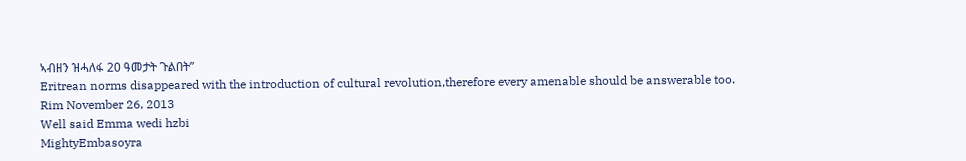ኣብዘን ዝሓለፋ 20 ዓመታት ጉልበት”
Eritrean norms disappeared with the introduction of cultural revolution,therefore every amenable should be answerable too.
Rim November 26, 2013
Well said Emma wedi hzbi
MightyEmbasoyra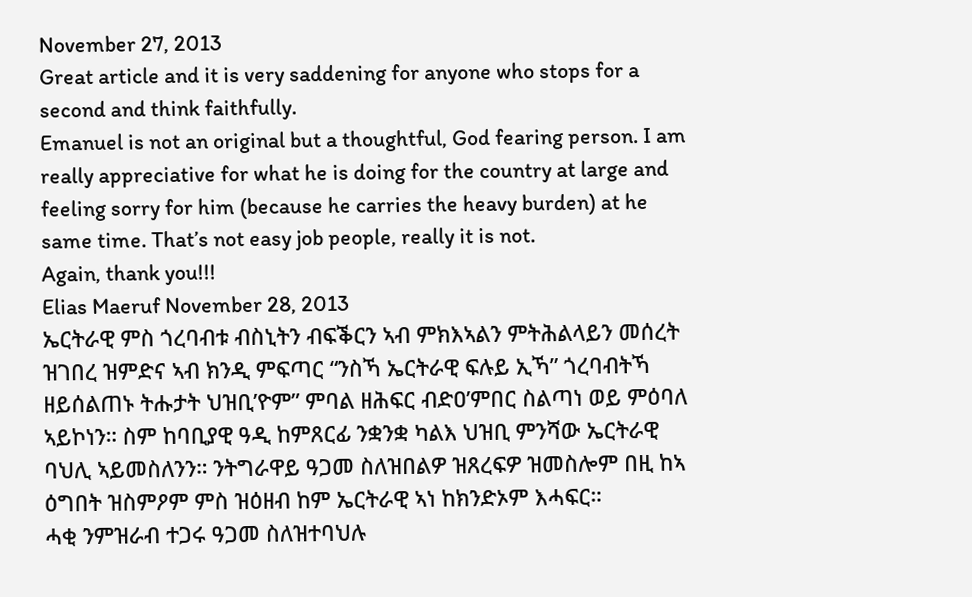November 27, 2013
Great article and it is very saddening for anyone who stops for a second and think faithfully.
Emanuel is not an original but a thoughtful, God fearing person. I am really appreciative for what he is doing for the country at large and feeling sorry for him (because he carries the heavy burden) at he same time. That’s not easy job people, really it is not.
Again, thank you!!!
Elias Maeruf November 28, 2013
ኤርትራዊ ምስ ጎረባብቱ ብስኒትን ብፍቕርን ኣብ ምክእኣልን ምትሕልላይን መሰረት ዝገበረ ዝምድና ኣብ ክንዲ ምፍጣር “ንስኻ ኤርትራዊ ፍሉይ ኢኻ” ጎረባብትኻ ዘይሰልጠኑ ትሑታት ህዝቢ’ዮም” ምባል ዘሕፍር ብድዐ’ምበር ስልጣነ ወይ ምዕባለ ኣይኮነን። ስም ከባቢያዊ ዓዲ ከምጸርፊ ንቋንቋ ካልእ ህዝቢ ምንሻው ኤርትራዊ ባህሊ ኣይመስለንን። ንትግራዋይ ዓጋመ ስለዝበልዎ ዝጸረፍዎ ዝመስሎም በዚ ከኣ ዕግበት ዝስምዖም ምስ ዝዕዘብ ከም ኤርትራዊ ኣነ ከክንድኦም እሓፍር።
ሓቂ ንምዝራብ ተጋሩ ዓጋመ ስለዝተባህሉ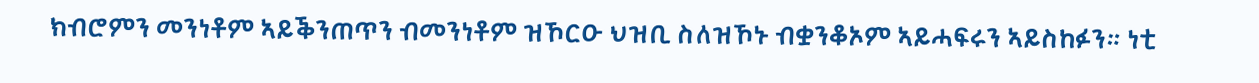ክብሮምን መንነቶም ኣይቕንጠጥን ብመንነቶም ዝኾርዑ ህዝቢ ስለዝኾኑ ብቋንቆኦም ኣይሓፍሩን ኣይስከፉን። ነቲ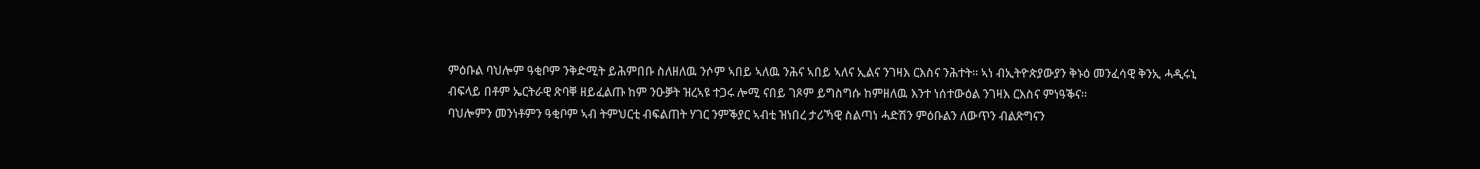ምዕቡል ባህሎም ዓቂቦም ንቅድሚት ይሕምበቡ ስለዘለዉ ንሶም ኣበይ ኣለዉ ንሕና ኣበይ ኣለና ኢልና ንገዛእ ርእስና ንሕተት። ኣነ ብኢትዮጵያውያን ቅኑዕ መንፈሳዊ ቅንኢ ሓዲሩኒ ብፍላይ በቶም ኤርትራዊ ጽባቐ ዘይፈልጡ ከም ንዑቓት ዝረኣዩ ተጋሩ ሎሚ ናበይ ገጾም ይግስግሱ ከምዘለዉ እንተ ነሰተውዕል ንገዛእ ርእስና ምነዓቕና።
ባህሎምን መንነቶምን ዓቂቦም ኣብ ትምህርቲ ብፍልጠት ሃገር ንምቕያር ኣብቲ ዝነበረ ታሪኻዊ ስልጣነ ሓድሽን ምዕቡልን ለውጥን ብልጽግናን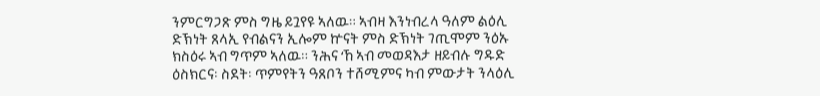ንምርግጋጽ ምስ ግዜ ይጓየዩ ኣለዉ። ኣብዛ እንነብረላ ዓለም ልዕሊ ድኽነት ጸላኢ የብልናን ኢሎም ኵናት ምስ ድኽነት ገጢሞም ንዕኡ ክስዕሩ ኣብ ግጥም ኣለዉ። ንሕና ‘ኸ ኣብ መወዳእታ ዘይብሉ ግዱድ ዕስክርና፡ ስደት፡ ጥምየትን ዓጸቦን ተሸሚምና ካብ ምውታት ንላዕሊ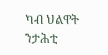ካብ ህልዋት ንታሕቲ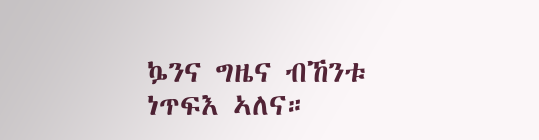ኴንና ግዜና ብኸንቱ ነጥፍእ ኣለና።